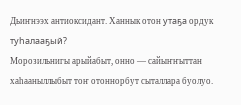Дьиҥнээх антиоксидант. Ханнык отон утаҕа ордук туһалааҕый?
Морозильнигы арыйабыт, онно — сайыҥҥыттан хаһааныллыбыт тоҥ отоннорбут сыталлара буолуо.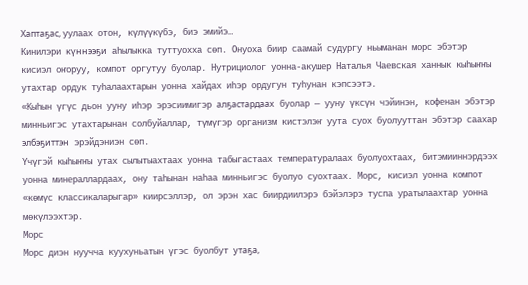Хаптаҕас, уулаах отон, күлүүкүбэ, биэ эмийэ…
Кинилэри күннээҕи аһылыкка туттуохха сөп. Онуоха биир саамай судургу ньыманан морс эбэтэр кисиэл оҥоруу, компот оргутуу буолар. Нутрициолог уонна-акушер Наталья Чаевская ханнык кыһыҥҥы утахтар ордук туһалаахтарын уонна хайдах иһэр ордугун туһунан кэпсээтэ.
«Кыһын үгүс дьон ууну иһэр эрэсиимигэр алҕастардаах буолар — ууну үксүн чэйинэн, кофенан эбэтэр минньигэс утахтарынан солбуйаллар, түмүгэр организм кистэлэҥ уута суох буолууттан эбэтэр саахар элбэҕиттэн эрэйдэниэн сөп.
Үчүгэй кыһыҥҥы утах сылытыахтаах уонна табыгастаах температуралаах буолуохтаах, битэмииннэрдээх уонна минераллардаах, ону таһынан наһаа минньигэс буолуо суохтаах. Морс, кисиэл уонна компот «көмүс классикаларыгар» киирсэллэр, ол эрэн хас биирдиилэрэ бэйэлэрэ туспа уратылаахтар уонна мөкүлээхтэр.
Морс
Морс диэн нуучча куухуньатын үгэс буолбут утаҕа,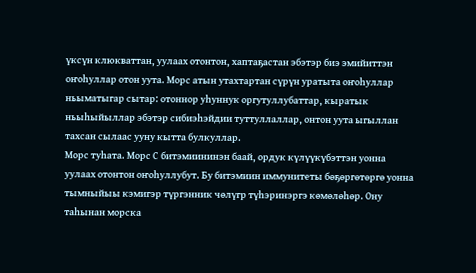үксүн клюкваттан, уулаах отонтон, хаптаҕастан эбэтэр биэ эмийиттэн оҥоһуллар отон уута. Морс атын утахтартан сүрүн уратыта оҥоһуллар ньыматыгар сытар: отоннор уһуннук оргутуллубаттар, кыратык ньыһыйыллар эбэтэр сибиэһэйдии туттуллаллар, онтон уута ыгыллан тахсан сылаас ууну кытта булкуллар.
Морс туһата. Морс С битэмиининэн баай, ордук күлүүкүбэттэн уонна уулаах отонтон оҥоһуллубут. Бу битэмиин иммунитеты бөҕөргөтөргө уонна тымныйыы кэмигэр түргэнник чөлүгр түһэринэргэ көмөлөһөр. Ону таһынан морска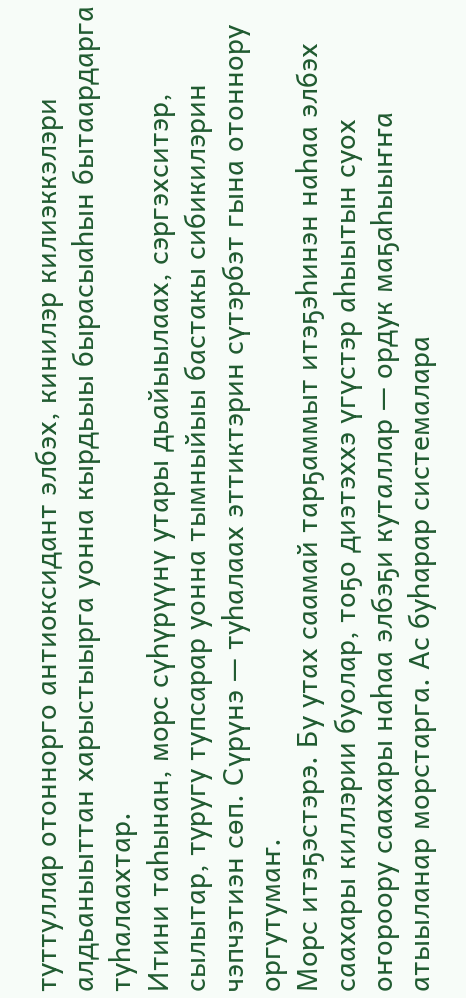туттуллар отоннорго антиоксидант элбэх, кинилэр килиэккэлэри алдьаныыттан харыстыырга уонна кырдьыы бырасыаһын бытаардарга туһалаахтар.
Итини таһынан, морс сүһүрүүнү утары дьайыылаах, сэргэхситэр, сылытар, туругу тупсарар уонна тымныйыы бастакы сибикилэрин чэпчэтиэн сөп. Сүрүнэ — туһалаах эттиктэрин сүтэрбэт гына отоннору оргутумаҥ.
Морс итэҕэстэрэ. Бу утах саамай тарҕаммыт итэҕэһинэн наһаа элбэх саахары киллэрии буолар, тоҕо диэтэххэ үгүстэр аһыытын суох оҥороору саахары наһаа элбэҕи куталлар — ордук маҕаһыыҥҥа атыыланар морстарга. Ас буһарар системалара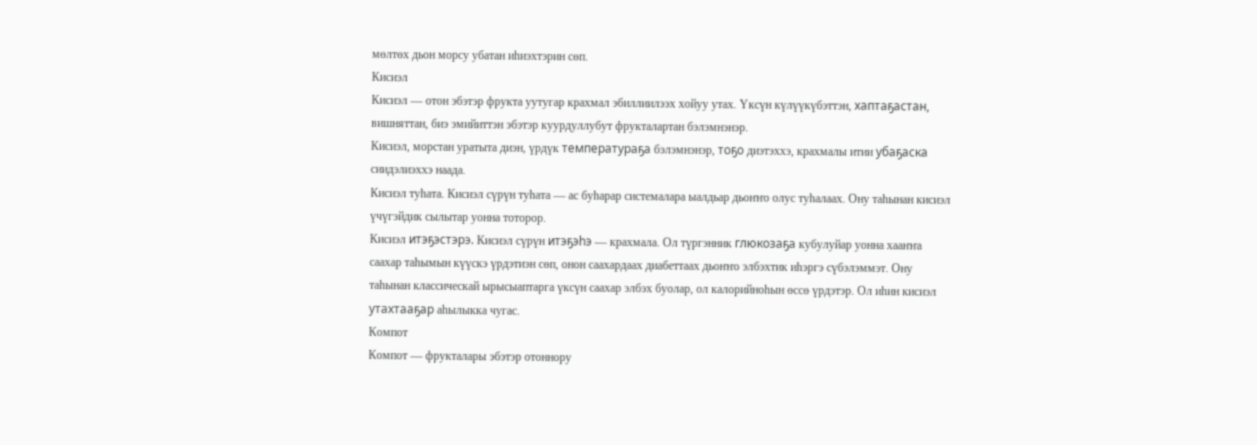мөлтөх дьон морсу убатан иһиэхтэрин сөп.
Кисиэл
Кисиэл — отон эбэтэр фрукта уутугар крахмал эбиллиилээх хойуу утах. Үксүн күлүүкүбэттэн, хаптаҕастан, вишняттан, биэ эмийиттэн эбэтэр куурдуллубут фрукталартан бэлэмнэнэр.
Кисиэл, морстан уратыта диэн, үрдүк температураҕа бэлэмнэнэр, тоҕо диэтэххэ, крахмалы итии убаҕаска сиидэлиэххэ наада.
Кисиэл туһата. Кисиэл сүрүн туһата — ас буһарар системалара ыалдьар дьоҥҥо олус туһалаах. Ону таһынан кисиэл үчүгэйдик сылытар уонна тоторор.
Кисиэл итэҕэстэрэ. Кисиэл сүрүн итэҕэһэ — крахмала. Ол түргэнник глюкозаҕа кубулуйар уонна хааҥҥа саахар таһымын күүскэ үрдэтиэн сөп, онон саахардаах диабеттаах дьоҥҥо элбэхтик иһэргэ сүбэлэммэт. Ону таһынан классическай ырысыаптарга үксүн саахар элбэх буолар, ол калорийноһын өссө үрдэтэр. Ол иһин кисиэл утахтааҕар аһылыкка чугас.
Компот
Компот — фрукталары эбэтэр отоннору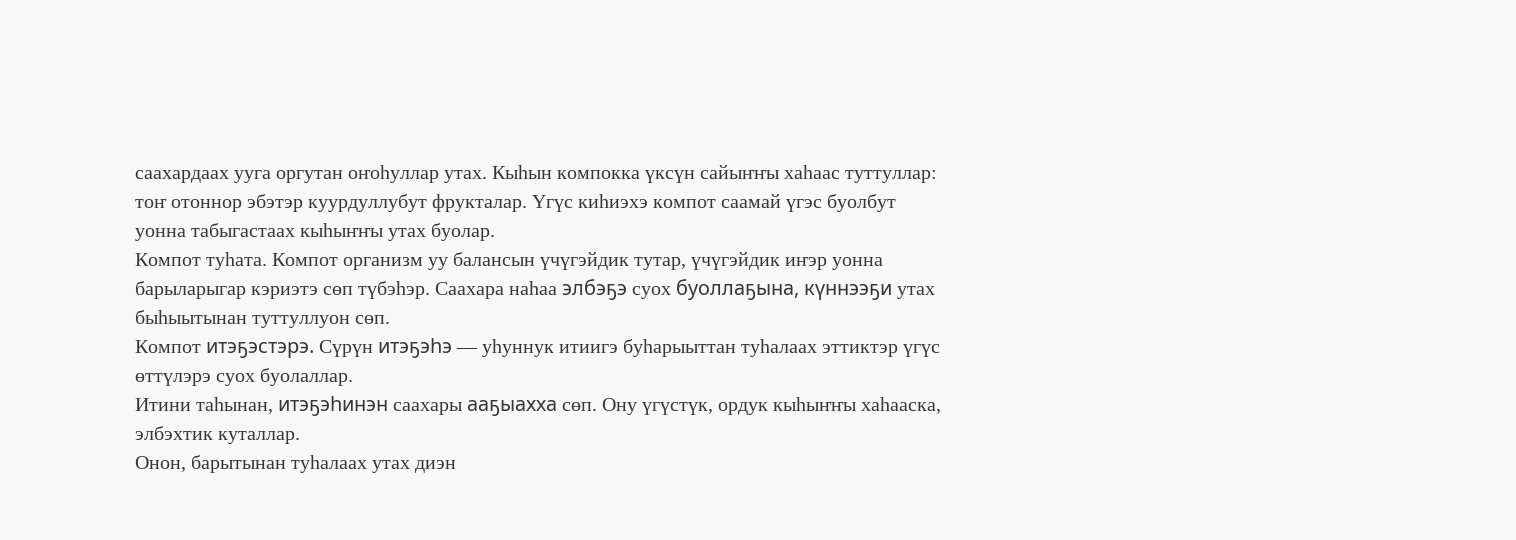саахардаах ууга оргутан оҥоһуллар утах. Кыһын компокка үксүн сайыҥҥы хаһаас туттуллар: тоҥ отоннор эбэтэр куурдуллубут фрукталар. Үгүс киһиэхэ компот саамай үгэс буолбут уонна табыгастаах кыһыҥҥы утах буолар.
Компот туһата. Компот организм уу балансын үчүгэйдик тутар, үчүгэйдик иҥэр уонна барыларыгар кэриэтэ сөп түбэһэр. Саахара наһаа элбэҕэ суох буоллаҕына, күннээҕи утах быһыытынан туттуллуон сөп.
Компот итэҕэстэрэ. Сүрүн итэҕэһэ — уһуннук итиигэ буһарыыттан туһалаах эттиктэр үгүс өттүлэрэ суох буолаллар.
Итини таһынан, итэҕэһинэн саахары ааҕыахха сөп. Ону үгүстүк, ордук кыһыҥҥы хаһааска, элбэхтик куталлар.
Онон, барытынан туһалаах утах диэн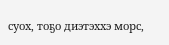суох, тоҕо диэтэххэ морс,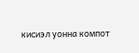кисиэл уонна компот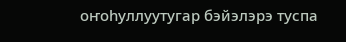оҥоһуллуутугар бэйэлэрэ туспа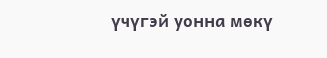үчүгэй уонна мөкү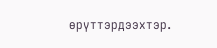өрүттэрдээхтэр.